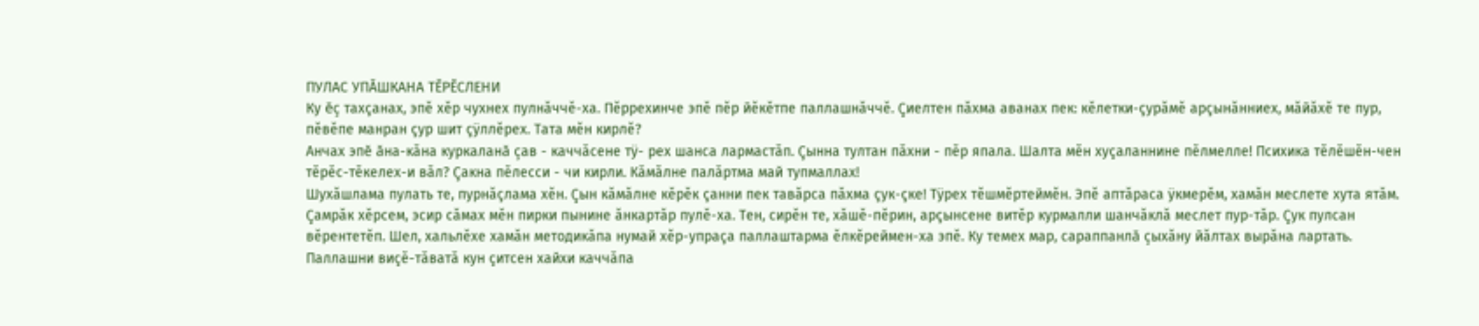ПУЛАС УПĂШКАНА ТĔРĔСЛЕНИ
Ку ĕç тахçанах, эпĕ хĕр чухнех пулнăччĕ-ха. Пĕррехинче эпĕ пĕр йĕкĕтпе паллашнăччĕ. Çиелтен пăхма аванах пек: кĕлетки-çурăмĕ арçынăнниех, мăйăхĕ те пур, пĕвĕпе манран çур шит çÿллĕрех. Тата мĕн кирлĕ?
Анчах эпĕ ăна-кăна куркаланă çав - каччăсене тÿ- рех шанса лармастăп. Çынна тултан пăхни - пĕр япала. Шалта мĕн хуçаланнине пĕлмелле! Психика тĕлĕшĕн-чен тĕрĕс-тĕкелех-и вăл? Çакна пĕлесси - чи кирли. Кăмăлне палăртма май тупмаллах!
Шухăшлама пулать те, пурнăçлама хĕн. Çын кăмăлне кĕрĕк çанни пек тавăрса пăхма çук-çке! Тÿрех тĕшмĕртеймĕн. Эпĕ аптăраса ÿкмерĕм, хамăн меслете хута ятăм.
Çамрăк хĕрсем, эсир сăмах мĕн пирки пынине ăнкартăр пулĕ-ха. Тен, сирĕн те, хăшĕ-пĕрин, арçынсене витĕр курмалли шанчăклă меслет пур-тăр. Çук пулсан вĕрентетĕп. Шел, хальлĕхе хамăн методикăпа нумай хĕр-упраçа паллаштарма ĕлкĕреймен-ха эпĕ. Ку темех мар, сараппанлă çыхăну йăлтах вырăна лартать.
Паллашни виçĕ-тăватă кун çитсен хайхи каччăпа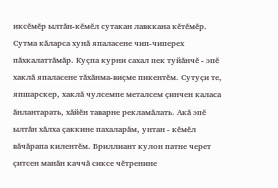иксĕмĕр ылтăн-кĕмĕл сутакан лавккана кĕтĕмĕр. Сутма кăларса хунă япаласене чип-чиперех пăхкалаттăмăр. Куçпа курни сахал пек туйăнчĕ - эпĕ хаклă япаласене тăхăнма-виçме пикентĕм. Сутуçи те, япшарскер, хаклă чулсемпе металсем çинчен каласа ăнлантарать, хăйĕн таварне рекламăлать. Акă эпĕ ылтăн хăлха çаккине пахаларăм, унтан - кĕмĕл вăчăрапа килентĕм. Бриллиант кулон патне черет çитсен манăн каччă сиксе чĕтренине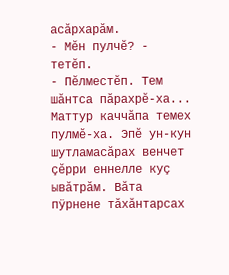асăрхарăм.
- Мĕн пулчĕ? - тетĕп.
- Пĕлместĕп. Тем шăнтса пăрахрĕ-ха...
Маттур каччăпа темех пулмĕ-ха. Эпĕ ун-кун шутламасăрах венчет çĕрри еннелле куç ывăтрăм. Вăта пÿрнене тăхăнтарсах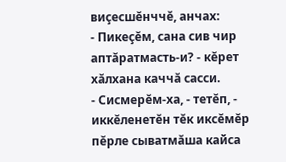виçесшĕнччĕ, анчах:
- Пикеçĕм, сана сив чир аптăратмасть-и? - кĕрет хăлхана каччă сасси.
- Сисмерĕм-ха, - тетĕп, - иккĕленетĕн тĕк иксĕмĕр пĕрле сыватмăша кайса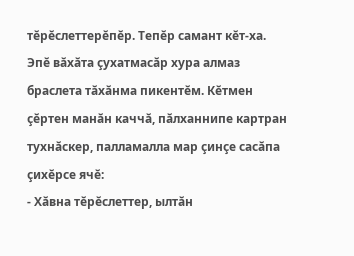тĕрĕслеттерĕпĕр. Тепĕр самант кĕт-ха.
Эпĕ вăхăта çухатмасăр хура алмаз браслета тăхăнма пикентĕм. Кĕтмен çĕртен манăн каччă, пăлханнипе картран тухнăскер, палламалла мар çинçе сасăпа çихĕрсе ячĕ:
- Хăвна тĕрĕслеттер, ылтăн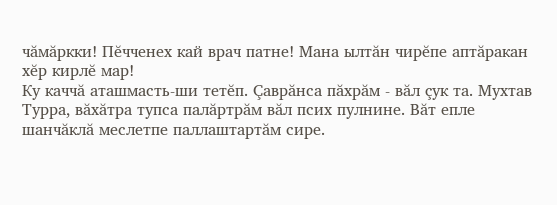чăмăркки! Пĕчченех кай врач патне! Мана ылтăн чирĕпе аптăракан хĕр кирлĕ мар!
Ку каччă аташмасть-ши тетĕп. Çаврăнса пăхрăм - вăл çук та. Мухтав Турра, вăхăтра тупса палăртрăм вăл псих пулнине. Вăт епле шанчăклă меслетпе паллаштартăм сире.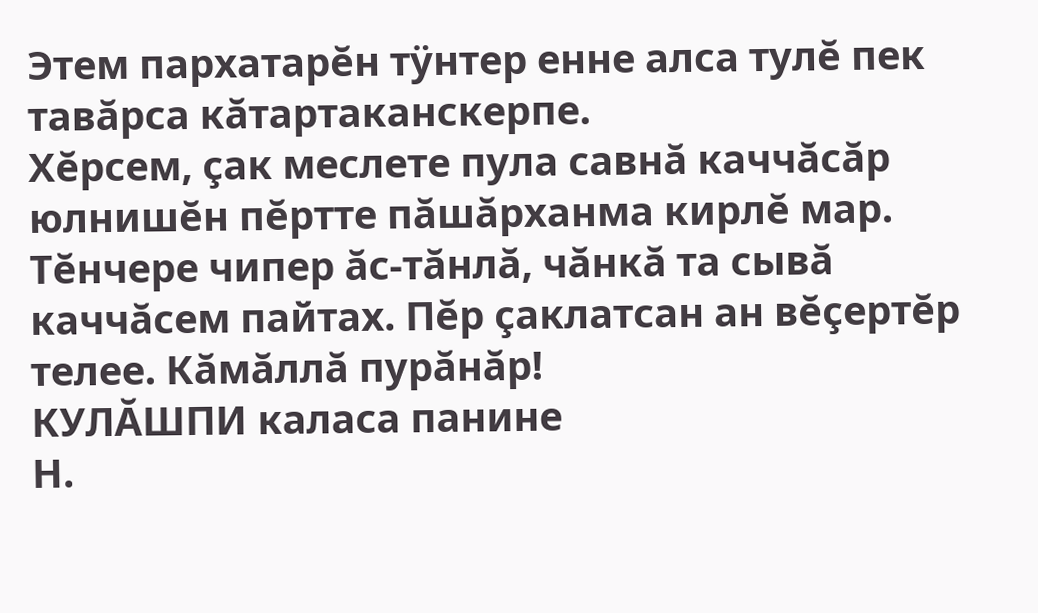Этем пархатарĕн тÿнтер енне алса тулĕ пек тавăрса кăтартаканскерпе.
Хĕрсем, çак меслете пула савнă каччăсăр юлнишĕн пĕртте пăшăрханма кирлĕ мар. Тĕнчере чипер ăс-тăнлă, чăнкă та сывă каччăсем пайтах. Пĕр çаклатсан ан вĕçертĕр телее. Кăмăллă пурăнăр!
КУЛĂШПИ каласа панине
Н.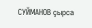СУЙМАНОВ çырса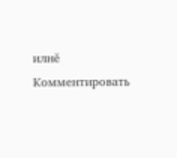илнĕ
Комментировать